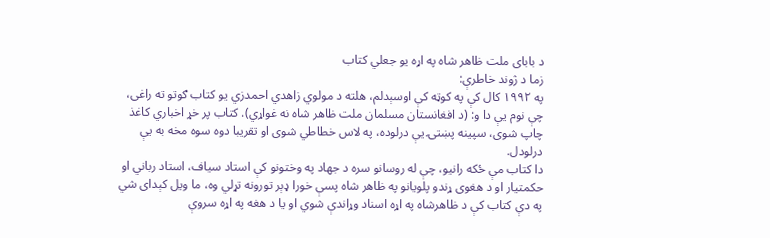د بابای ملت ظاهر شاه په اړه یو جعلي کتاب
زما د ژوند خاطرې:
په ۱۹۹۲ کال کې په کوټه کې اوسېدلم، هلته د مولوي زاهدي احمدزي یو کتاب ګوتو ته راغی، چې نوم یې دا و: (د افغانستان مسلمان ملت ظاهر شاه نه غواړي). کتاب پر خړ اخباري کاغذ چاپ شوی، سپينه پښتۍ یې درلوده، په لاس خطاطي شوی او تقریبا دوه سوه مخه به یې درلودل.
دا کتاب مې ځکه رانیو، چې له روسانو سره د جهاد په وختونو کې استاد سياف، استاد رباني او حکمتیار او د هغوی ړندو پلویانو په ظاهر شاه پسې خورا ډېر تورونه تړلي وه، ما ویل کېدای شي په دې کتاب کې د ظاهرشاه په اړه اسناد وړاندې شوي او یا د هغه په اړه سروې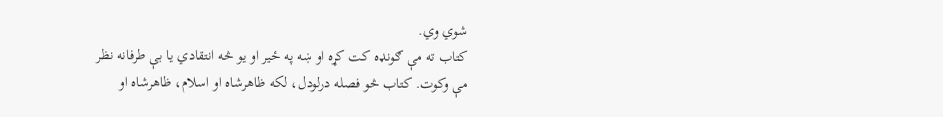شوي وي.
کتاب ته مې ګونډه کت کړه او ښه په ځیر او یو څه انتقادي یا بې طرفانه نظر مې وکوت. کتاب څو فصله درلودل، لکه ظاهرشاه او اسلام، ظاهرشاه او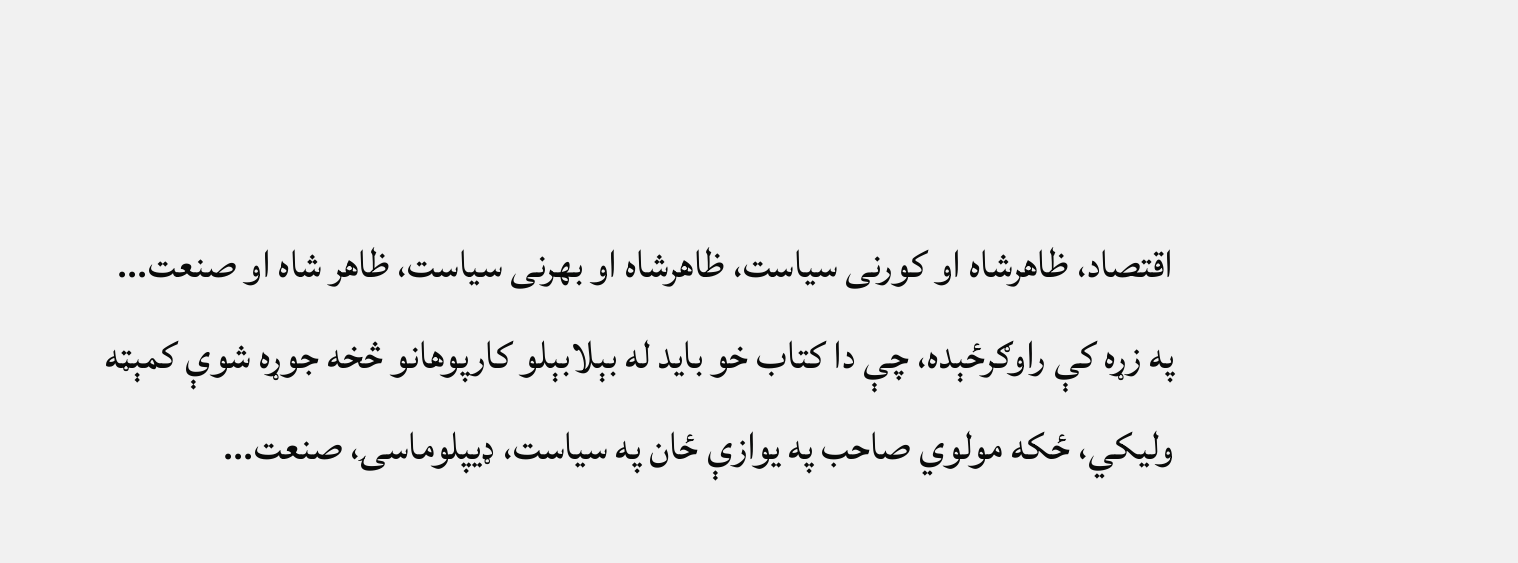اقتصاد، ظاهرشاه او کورنی سیاست، ظاهرشاه او بهرنی سیاست، ظاهر شاه او صنعت...
په زړه کې راوګرځېده، چې دا کتاب خو باید له بېلابېلو کارپوهانو څخه جوړه شوې کمېټه ولیکي، ځکه مولوي صاحب په یوازې ځان په سیاست، ډیپلوماسۍ، صنعت...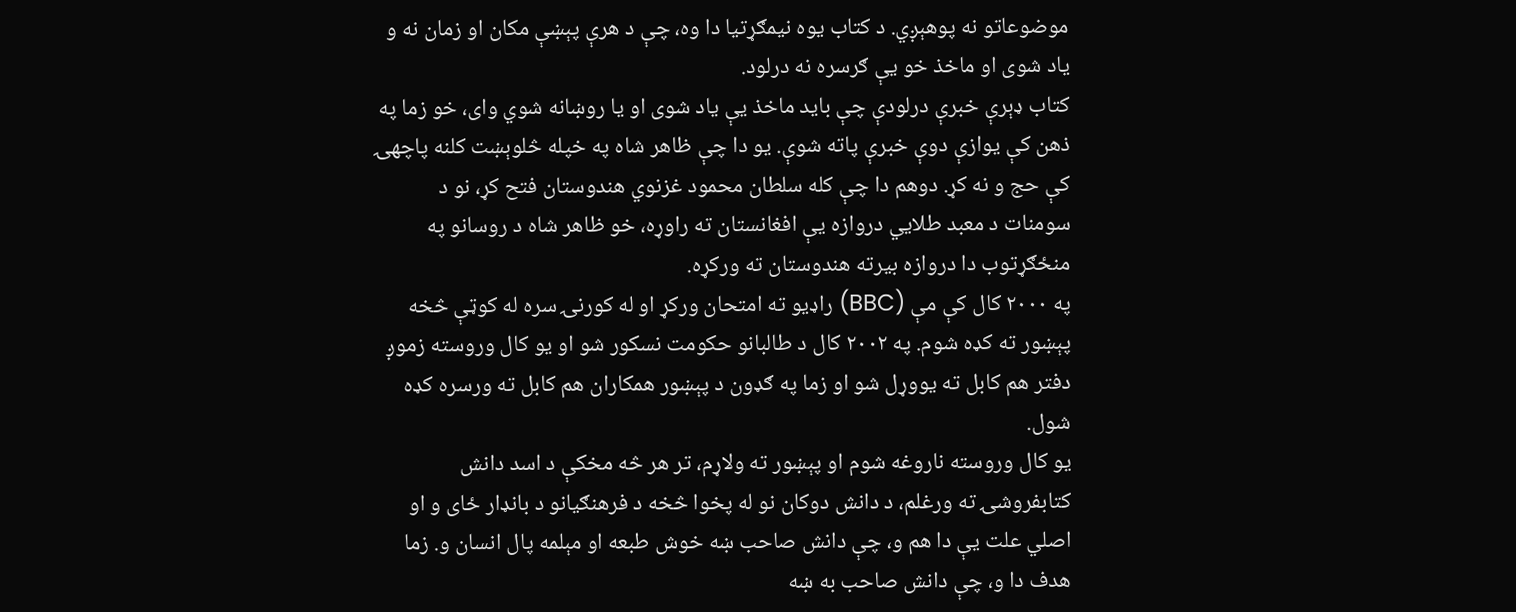موضوعاتو نه پوهېږي. د کتاب یوه نیمګړتیا دا وه، چې د هرې پېښې مکان او زمان نه و یاد شوی او ماخذ خو یې ګرسره نه درلود.
کتاب ډېرې خبرې درلودې چې باید ماخذ یې یاد شوی او یا روښانه شوي وای، خو زما په ذهن کې یوازې دوې خبرې پاته شوې. یو دا چې ظاهر شاه په خپله څلوېښت کلنه پاچهۍ کې حج و نه کړ. دوهم دا چې کله سلطان محمود غزنوي هندوستان فتح کړ، نو د سومنات د معبد طلايي دروازه یې افغانستان ته راوړه، خو ظاهر شاه د روسانو په منځګړتوب دا دروازه بیرته هندوستان ته ورکړه.
په ۲۰۰۰ کال کې مې (BBC) راډیو ته امتحان ورکړ او له کورنۍ سره له کوټې څخه پېښور ته کډه شوم. په ۲۰۰۲ کال د طالبانو حکومت نسکور شو او یو کال وروسته زموږ دفتر هم کابل ته یووړل شو او زما په ګډون د پېښور همکاران هم کابل ته ورسره کډه شول.
یو کال وروسته ناروغه شوم او پېښور ته ولاړم، تر هر څه مخکې د اسد دانش کتابفروشۍ ته ورغلم، د دانش دوکان نو له پخوا څخه د فرهنګیانو د بانډار ځای و او اصلي علت یې دا هم و، چې دانش صاحب ښه خوش طبعه او مېلمه پال انسان و. زما هدف دا و، چې دانش صاحب به ښه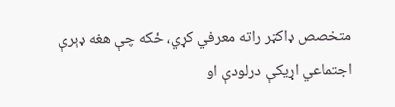متخصص ډاکټر راته معرفي کړي، ځکه چې هغه ډېرې اجتماعي اړیکې درلودې او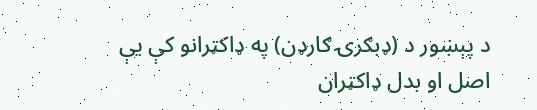د پېښور د (ډبګرۍ ګارډن) په ډاکټرانو کې یې اصل او بدل ډاکټران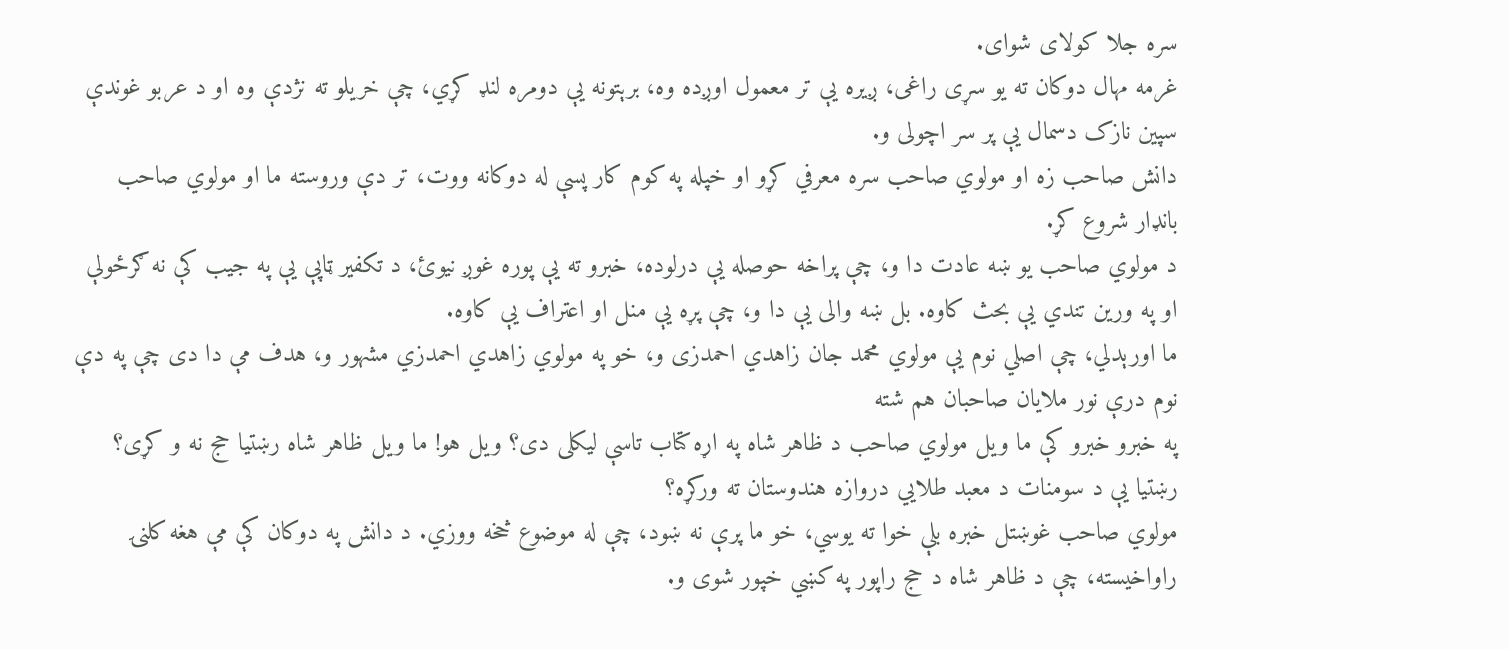سره جلا کولای شوای.
غرمه مهال دوکان ته یو سړی راغی، ږیره یې تر معمول اوږده وه، برېتونه یې دومره لنډ کړي، چې خریلو ته نژدې وه او د عربو غوندې سپين نازک دسمال یې پر سر اچولی و.
دانش صاحب زه او مولوي صاحب سره معرفي کړو او خپله په کوم کار پسې له دوکانه ووت، تر دې وروسته ما او مولوي صاحب بانډار شروع کړ.
د مولوي صاحب یو ښه عادت دا و، چې پراخه حوصله یې درلوده، خبرو ته یې پوره غوږ نیوئ، د تکفیر ټاپې یې په جیب کې نه ګرځولې او په ورین تندي یې بحث کاوه. بل ښه والی یې دا و، چې پړه یې منل او اعتراف یې کاوه.
ما اورېدلي، چې اصلي نوم یې مولوي محمد جان زاهدي احمدزی و، خو په مولوي زاهدي احمدزي مشهور و، هدف مې دا دی چې په دې نوم درې نور ملایان صاحبان هم شته
په خبرو خبرو کې ما ویل مولوي صاحب د ظاهر شاه په اړه کتاب تاسې لیکلی دی؟ ویل هو! ما ویل ظاهر شاه رښتیا حج نه و کړی؟ رښتیا یې د سومنات د معبد طلايي دروازه هندوستان ته ورکړه؟
مولوي صاحب غوښتل خبره بلې خوا ته یوسي، خو ما پرې نه ښود، چې له موضوع څخه ووزي. د دانش په دوکان کې مې هغه کلنۍ راواخیسته، چې د ظاهر شاه د حج راپور په کښي خپور شوی و.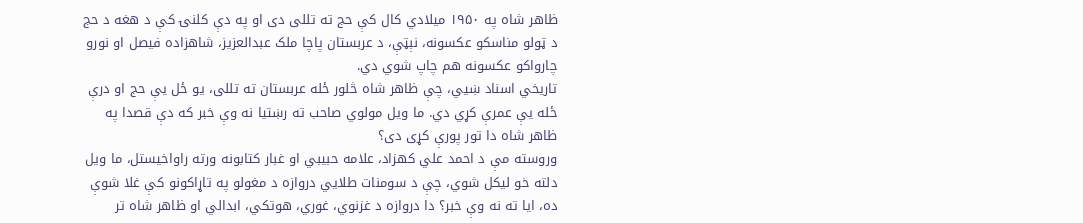ظاهر شاه په ۱۹۵۰ میلادي کال کې حج ته تللی دی او په دې کلنۍ کې د هغه د حج د ټولو مناسکو عکسونه، نېټې، د عربستان پاچا ملک عبدالعزیز، شاهزاده فیصل او نورو چارواکو عکسونه هم چاپ شوي دي.
تاریخي اسناد ښيي، چې ظاهر شاه څلور ځله عربستان ته تللی، یو ځل یې حج او درې ځله یې عمرې کړي دي. ما ویل مولوي صاحب ته رښتیا نه وې خبر که دې قصدا په ظاهر شاه دا تور پورې کړی دی؟
وروسته مې د احمد علي کهزاد، علامه حبيبي او غبار کتابونه ورته راواخیستل، ما ویل دلته خو لیکل شوي، چې د سومنات طلايي دروازه د مغولو په تاړاکونو کې غلا شوې ده، ایا ته نه وې خبر؟ دا دروازه د غزنوي، غوري، هوتکي، ابدالي او ظاهر شاه تر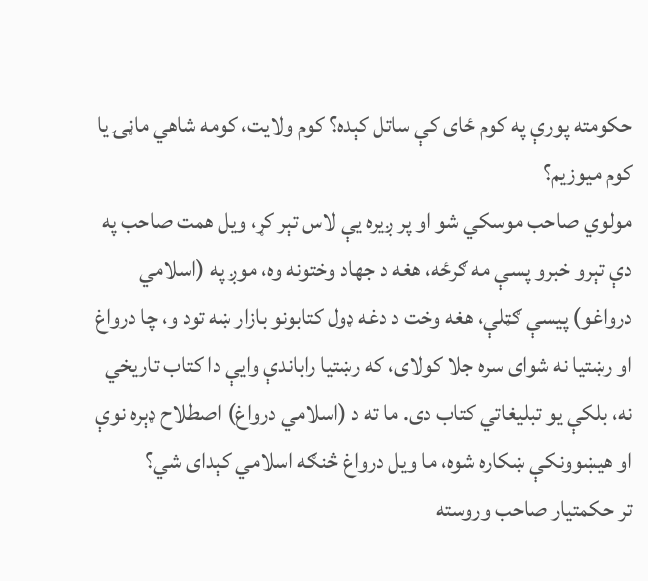حکومته پورې په کوم ځای کې ساتل کېده؟ کوم ولایت، کومه شاهي ماڼۍ یا کوم میوزیم؟
مولوي صاحب موسکي شو او پر ږیره یې لاس تېر کړ، ویل همت صاحب په دې تېرو خبرو پسې مه ګرځه، هغه د جهاد وختونه وه، موږ په (اسلامي درواغو) پيسې ګټلې، هغه وخت د دغه ډول کتابونو بازار ښه تود و، چا درواغ او رښتیا نه شوای سره جلا کولای، که رښتیا راباندې وایې دا کتاب تاريخي نه، بلکې یو تبلیغاتي کتاب دی. ما ته د (اسلامي درواغ) اصطلاح ډېره نوې او هيښوونکې ښکاره شوه، ما ویل درواغ څنګه اسلامي کېدای شي؟
تر حکمتیار صاحب وروسته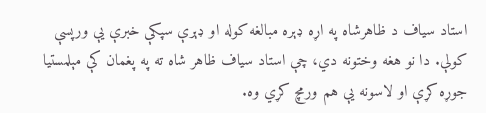استاد سیاف د ظاهرشاه په اړه ډېره مبالغه کوله او ډېرې سپکې خبرې یې ورپسې کولې. دا نو هغه وختونه دي، چې استاد سياف ظاهر شاه ته په پغمان کې مېلمستیا جوړه کړې او لاسونه یې هم ورمچ کړي وه.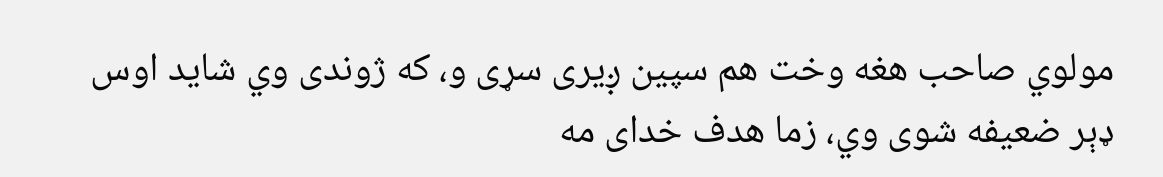مولوي صاحب هغه وخت هم سپين ږيری سړی و، که ژوندی وي شاید اوس ډېر ضعیفه شوی وي، زما هدف خدای مه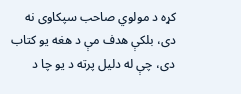کړه د مولوي صاحب سپکاوی نه دی، بلکې هدف مې د هغه یو کتاب دی، چې له دلیل پرته د یو چا د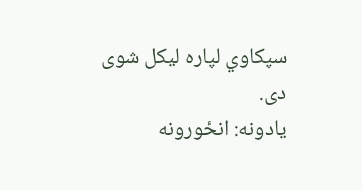سپکاوي لپاره لیکل شوی دی.
یادونه: انځورونه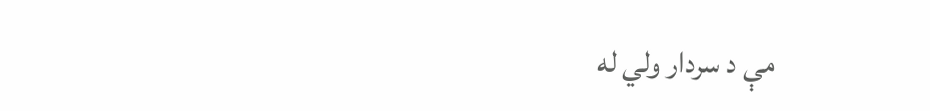مې د سردار ولي له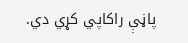پاڼې راکاپي کړي دي.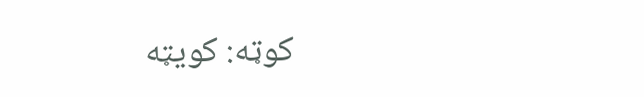کوټه: کویټه